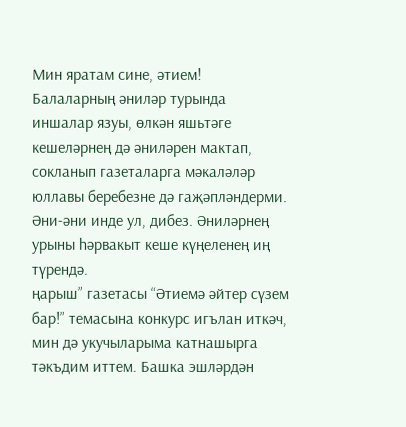Мин яратам сине, әтием!
Балаларның әниләр турында иншалар язуы, өлкән яшьтәге кешеләрнең дә әниләрен мактап, сокланып газеталарга мәкаләләр юллавы беребезне дә гаҗәпләндерми. Әни-әни инде ул, дибез. Әниләрнең урыны һәрвакыт кеше күңеленең иң түрендә.
ңарыш” газетасы “Әтиемә әйтер сүзем бар!” темасына конкурс игълан иткәч, мин дә укучыларыма катнашырга тәкъдим иттем. Башка эшләрдән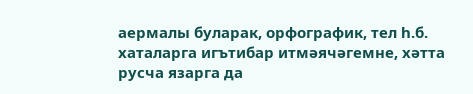аермалы буларак, орфографик, тел һ.б. хаталарга игътибар итмәячәгемне, хәтта русча язарга да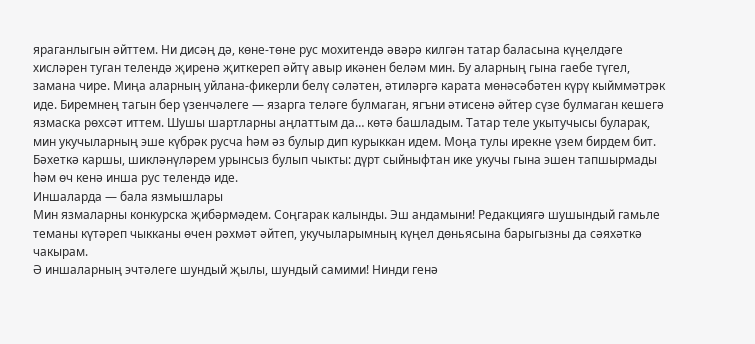яраганлыгын әйттем. Ни дисәң дә, көне-төне рус мохитендә әвәрә килгән татар баласына күңелдәге хисләрен туган телендә җиренә җиткереп әйтү авыр икәнен беләм мин. Бу аларның гына гаебе түгел, замана чире. Миңа аларның уйлана-фикерли белү сәләтен, әтиләргә карата мөнәсәбәтен күрү кыйммәтрәк иде. Биремнең тагын бер үзенчәлеге — язарга теләге булмаган, ягъни әтисенә әйтер сүзе булмаган кешегә язмаска рөхсәт иттем. Шушы шартларны аңлаттым да… көтә башладым. Татар теле укытучысы буларак, мин укучыларның эше күбрәк русча һәм әз булыр дип курыккан идем. Моңа тулы ирекне үзем бирдем бит. Бәхеткә каршы, шикләнүләрем урынсыз булып чыкты: дүрт сыйныфтан ике укучы гына эшен тапшырмады һәм өч кенә инша рус телендә иде.
Иншаларда — бала язмышлары
Мин язмаларны конкурска җибәрмәдем. Соңгарак калынды. Эш андамыни! Редакциягә шушындый гамьле теманы күтәреп чыкканы өчен рәхмәт әйтеп, укучыларымның күңел дөньясына барыгызны да сәяхәткә чакырам.
Ә иншаларның эчтәлеге шундый җылы, шундый самими! Нинди генә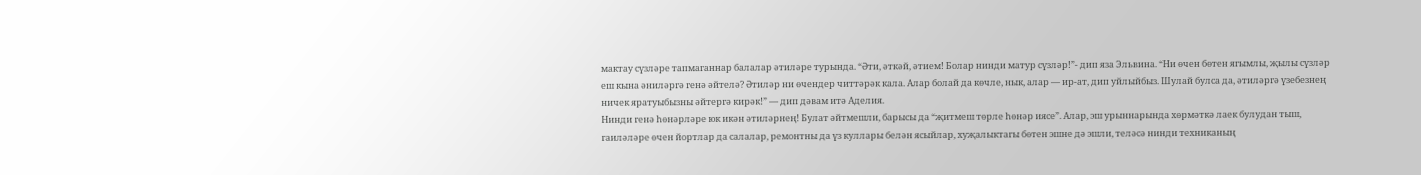мактау сүзләре тапмаганнар балалар әтиләре турында. “Әти, әткәй, әтием! Болар нинди матур сүзләр!”- дип яза Эльвина. “Ни өчен бөтен ягымлы, җылы сүзләр еш кына әниләргә генә әйтелә? Әтиләр ни өчендер читтәрәк кала. Алар болай да көчле, нык, алар — ир-ат, дип уйлыйбыз. Шулай булса да, әтиләргә үзебезнең ничек яратуыбызны әйтергә кирәк!” — дип дәвам итә Аделия.
Нинди генә һөнәрләре юк икән әтиләрнең! Булат әйтмешли, барысы да “җитмеш төрле һөнәр иясе”. Алар, эш урыннарында хөрмәткә лаек булудан тыш, гаиләләре өчен йортлар да салалар, ремонтны да үз куллары белән ясыйлар, хуҗалыктагы бөтен эшне дә эшли, теләсә нинди техниканың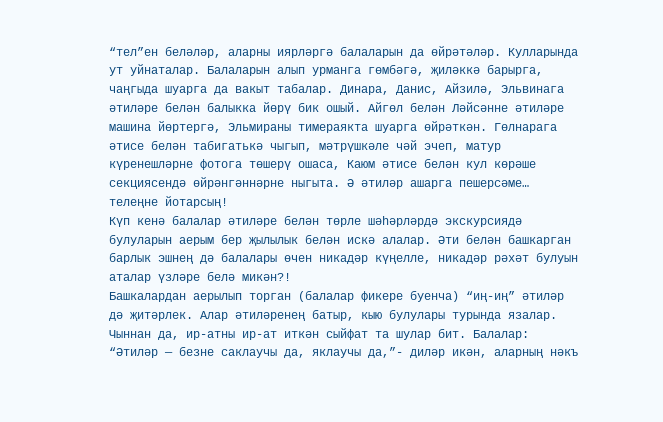“тел”ен беләләр, аларны иярләргә балаларын да өйрәтәләр. Кулларында ут уйнаталар. Балаларын алып урманга гөмбәгә, җиләккә барырга, чаңгыда шуарга да вакыт табалар. Динара, Данис, Айзилә, Эльвинага әтиләре белән балыкка йөрү бик ошый. Айгөл белән Ләйсәнне әтиләре машина йөртергә, Эльмираны тимераякта шуарга өйрәткән. Гөлнарага әтисе белән табигатькә чыгып, мәтрүшкәле чәй эчеп, матур күренешләрне фотога төшерү ошаса, Каюм әтисе белән кул көрәше секциясендә өйрәнгәннәрне ныгыта. Ә әтиләр ашарга пешерсәме… телеңне йотарсың!
Күп кенә балалар әтиләре белән төрле шәһәрләрдә экскурсиядә булуларын аерым бер җылылык белән искә алалар. Әти белән башкарган барлык эшнең дә балалары өчен никадәр күңелле, никадәр рәхәт булуын аталар үзләре белә микән?!
Башкалардан аерылып торган (балалар фикере буенча) “иң-иң” әтиләр дә җитәрлек. Алар әтиләренең батыр, кыю булулары турында язалар. Чыннан да, ир-атны ир-ат иткән сыйфат та шулар бит. Балалар: “Әтиләр — безне саклаучы да, яклаучы да,”- диләр икән, аларның нәкъ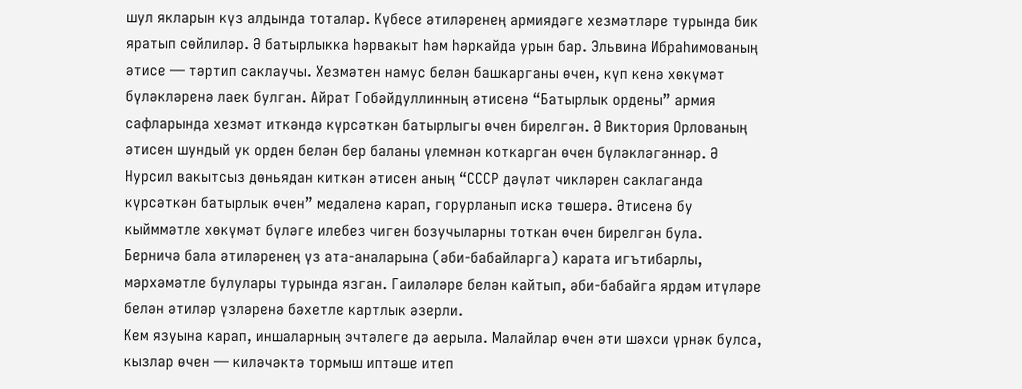шул якларын күз алдында тоталар. Күбесе әтиләренең армиядәге хезмәтләре турында бик яратып сөйлиләр. Ә батырлыкка һәрвакыт һәм һәркайда урын бар. Эльвина Ибраһимованың әтисе — тәртип саклаучы. Хезмәтен намус белән башкарганы өчен, күп кенә хөкүмәт бүләкләренә лаек булган. Айрат Гобәйдуллинның әтисенә “Батырлык ордены” армия сафларында хезмәт иткәндә күрсәткән батырлыгы өчен бирелгән. Ә Виктория Орлованың әтисен шундый ук орден белән бер баланы үлемнән коткарган өчен бүләкләгәннәр. Ә Нурсил вакытсыз дөньядан киткән әтисен аның “СССР дәүләт чикләрен саклаганда күрсәткән батырлык өчен” медаленә карап, горурланып искә төшерә. Әтисенә бу кыйммәтле хөкүмәт бүләге илебез чиген бозучыларны тоткан өчен бирелгән була.
Берничә бала әтиләренең үз ата-аналарына (әби-бабайларга) карата игътибарлы, мәрхәмәтле булулары турында язган. Гаиләләре белән кайтып, әби-бабайга ярдәм итүләре белән әтиләр үзләренә бәхетле картлык әзерли.
Кем язуына карап, иншаларның эчтәлеге дә аерыла. Малайлар өчен әти шәхси үрнәк булса, кызлар өчен — киләчәктә тормыш иптәше итеп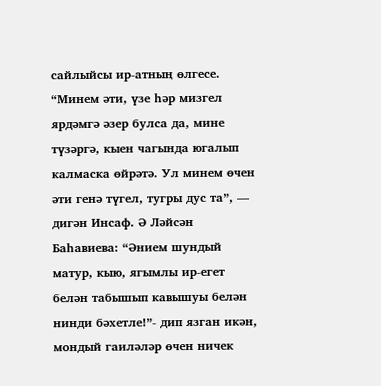сайлыйсы ир-атның өлгесе. “Минем әти, үзе һәр мизгел ярдәмгә әзер булса да, мине түзәргә, кыен чагында югалып калмаска өйрәтә. Ул минем өчен әти генә түгел, тугры дус та”, — дигән Инсаф. Ә Ләйсән Баһавиева: “Әнием шундый матур, кыю, ягымлы ир-егет белән табышып кавышуы белән нинди бәхетле!”- дип язган икән, мондый гаиләләр өчен ничек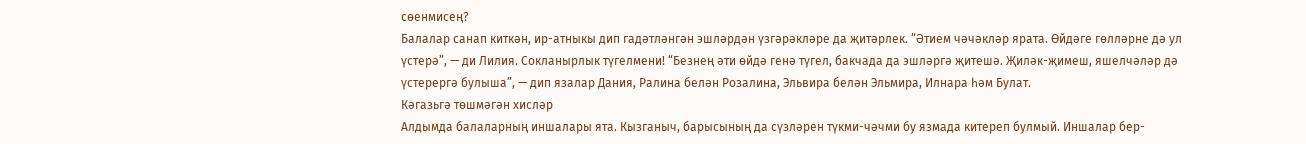сөенмисең?
Балалар санап киткән, ир-атныкы дип гадәтләнгән эшләрдән үзгәрәкләре да җитәрлек. “Әтием чәчәкләр ярата. Өйдәге гөлләрне дә ул үстерә”, — ди Лилия. Сокланырлык түгелмени! “Безнең әти өйдә генә түгел, бакчада да эшләргә җитешә. Җиләк-җимеш, яшелчәләр дә үстерергә булыша”, — дип язалар Дания, Ралина белән Розалина, Эльвира белән Эльмира, Илнара һәм Булат.
Кәгазьгә төшмәгән хисләр
Алдымда балаларның иншалары ята. Кызганыч, барысының да сүзләрен түкми-чәчми бу язмада китереп булмый. Иншалар бер-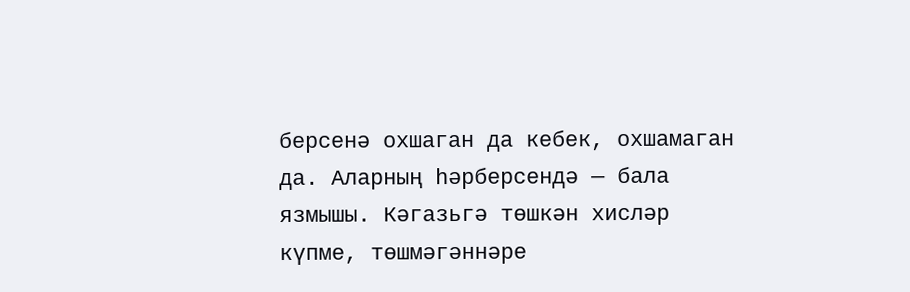берсенә охшаган да кебек, охшамаган да. Аларның һәрберсендә — бала язмышы. Кәгазьгә төшкән хисләр күпме, төшмәгәннәре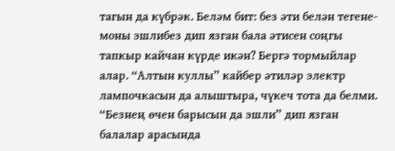тагын да күбрәк. Беләм бит: без әти белән тегене-моны эшлибез дип язган бала әтисен соңгы тапкыр кайчан күрде икән? Бергә тормыйлар алар. “Алтын куллы” кайбер әтиләр электр лампочкасын да алыштыра, чүкеч тота да белми. “Безнең өчен барысын да эшли” дип язган балалар арасында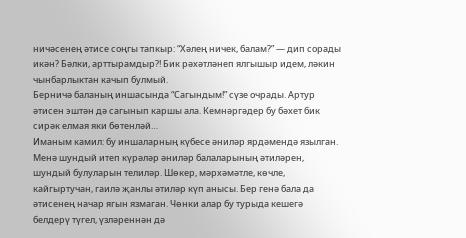ничәсенең әтисе соңгы тапкыр: “Хәлең ничек, балам?” — дип сорады икән? Бәлки, арттырамдыр?! Бик рәхәтләнеп ялгышыр идем, ләкин чынбарлыктан качып булмый.
Берничә баланың иншасында “Сагындым!” сүзе очрады. Артур әтисен эштән дә сагынып каршы ала. Кемнәргәдер бу бәхет бик сирәк елмая яки бөтенләй…
Иманым камил: бу иншаларның күбесе әниләр ярдәмендә язылган. Менә шундый итеп күрәләр әниләр балаларының әтиләрен, шундый булуларын телиләр. Шөкер, мәрхәмәтле, көчле, кайгыртучан, гаилә җанлы әтиләр күп анысы. Бер генә бала да әтисенең начар ягын язмаган. Чөнки алар бу турыда кешегә белдерү түгел, үзләреннән дә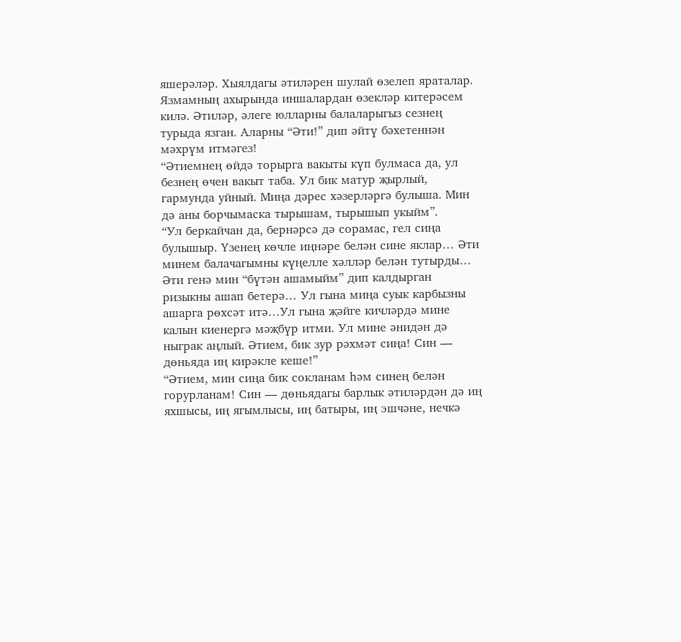яшерәләр. Хыялдагы әтиләрен шулай өзелеп яраталар.
Язмамның ахырында иншалардан өзекләр китерәсем килә. Әтиләр, әлеге юлларны балаларыгыз сезнең турыда язган. Аларны “Әти!” дип әйтү бәхетеннән мәхрүм итмәгез!
“Әтиемнең өйдә торырга вакыты күп булмаса да, ул безнең өчен вакыт таба. Ул бик матур җырлый, гармунда уйный. Миңа дәрес хәзерләргә булыша. Мин дә аны борчымаска тырышам, тырышып укыйм”.
“Ул беркайчан да, бернәрсә дә сорамас, гел сиңа булышыр. Үзенең көчле иңнәре белән сине яклар… Әти минем балачагымны күңелле хәлләр белән тутырды… Әти генә мин “бүтән ашамыйм” дип калдырган ризыкны ашап бетерә… Ул гына миңа суык карбызны ашарга рөхсәт итә…Ул гына җәйге кичләрдә мине калын киенергә мәҗбүр итми. Ул мине әнидән дә ныграк аңлый. Әтием, бик зур рәхмәт сиңа! Син — дөньяда иң кирәкле кеше!”
“Әтием, мин сиңа бик сокланам һәм синең белән горурланам! Син — дөньядагы барлык әтиләрдән дә иң яхшысы, иң ягымлысы, иң батыры, иң эшчәне, нечкә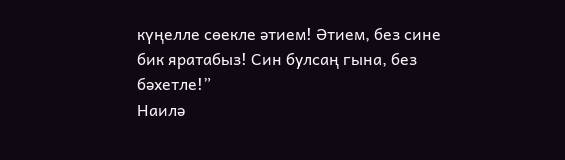күңелле сөекле әтием! Әтием, без сине бик яратабыз! Син булсаң гына, без бәхетле!”
Наилә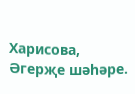Харисова,
Әгерҗе шәһәре.